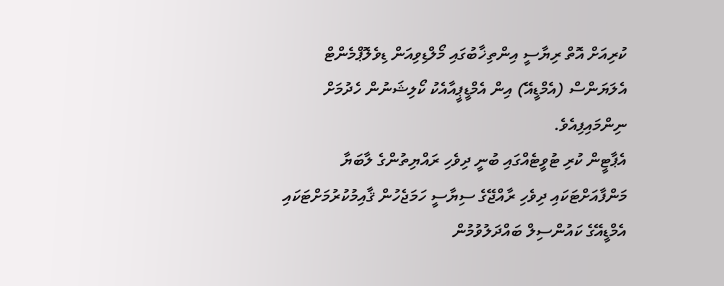ކުރިއަށް އޮތް ރިޔާސީ އިންތިޚާބުގައި މޯލްޑިވިއަން ޑިވެލޮޕްމެންޓް އެލަޔަންސް (އެމްޑީއޭ) އިން އެމްޑީޕީއާއެކު ކޯލިޝަނުން ހެދުމަށް ނިންމައިފިއެވެ.
އެޕާޓީން ކުރި ޓުވީޓެއްގައި ބުނީ ދިވެހި ރައްޔިތުންގެ ލާބަޔާ މަންފާއަށްޓަކައި ދިވެހި ރާއްޖޭގެ ސިޔާސީ ހަމަޖެހުން ޤާއިމުކުރުމަށްޓަކައި އެމްޑީއޭގެ ކައުންސިލް ބައްދަލުވުމުން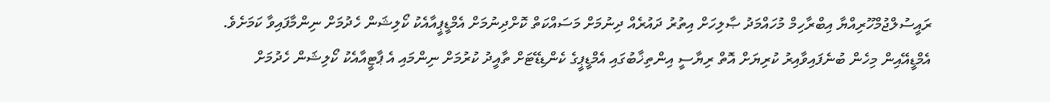ރައީސުލްޖުމްހޫރިއްޔާ އިބްރާހިމް މުހައްމަދު ޞާލިހަށް އިތުރު ދައުރެއް ދިނުމަށް މަސައްކަތް ކޮށްދިނުމަށް އެމްޑީޕީއާއެކު ކޯލިޝަން ހެދުމަށް ނިންމާފައިވާ ކަމަށެވެ.
އެމްޑީއޭއިން މިހެން ބުނެފައިވާއިރު ކުރިޔަށް އޮތް ރިޔާސީ އިންތިޚާބުގައި އެމްޑީޕީގެ ކެންޑިޑޭޓަށް ތާއީދު ކުރުމަށް ނިންމައި އެ ޕާޓީއާއެކު ކޯލިޝަން ހެދުމަށް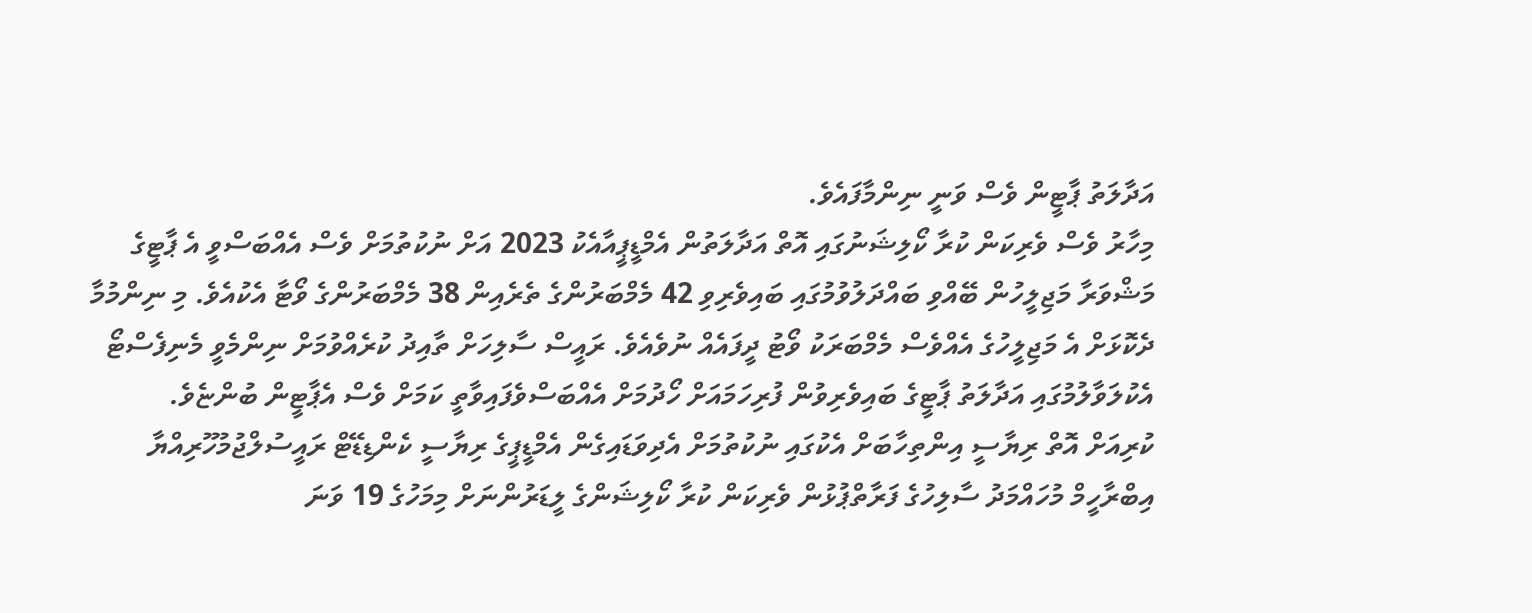އަދާލަތު ޕާޓީން ވެސް ވަނީ ނިންމާފައެވެ.
މިހާރު ވެސް ވެރިކަން ކުރާ ކޯލިޝަނުގައި އޮތް އަދާލަތުން އެމްޑީޕީއާއެކު 2023 އަށް ނުކުތުމަށް ވެސް އެއްބަސްވީ އެ ޕާޓީގެ މަޝްވަރާ މަޖިލީހުން ބޭއްވި ބައްދަލުވުމުގައި ބައިވެރިވި 42 މެމްބަރުންގެ ތެރެއިން 38 މެމްބަރުންގެ ވޯޓާ އެކުއެވެ. މި ނިންމުމާ ދެކޮޅަށް އެ މަޖިލީހުގެ އެއްވެސް މެމްބަރަކު ވޯޓު ދީފައެއް ނުވެއެވެ. ރައީސް ސާލިހަށް ތާއިދު ކުރެއްވުމަށް ނިންމެވީ މެނިފެސްޓޯ އެކުލަވާލުމުގައި އަދާލަތު ޕާޓީގެ ބައިވެރިވުން ފުރިހަމައަށް ހޯދުމަށް އެއްބަސްވެފައިވާތީ ކަމަށް ވެސް އެޕާޓީން ބުންޏެވެ.
ކުރިއަށް އޮތް ރިޔާސީ އިންތިހާބަށް އެކުގައި ނުކުތުމަށް އެދިވަޑައިގެން އެމްޑީޕީގެ ރިޔާސީ ކެންޑިޑޭޓް ރައީސުލްޖުމުހޫރިއްޔާ އިބްރާހީމް މުހައްމަދު ސާލިހުގެ ފަރާތްޕުޅުން ވެރިކަން ކުރާ ކޯލިޝަންގެ ލީޑަރުންނަށް މިމަހުގެ 19 ވަނަ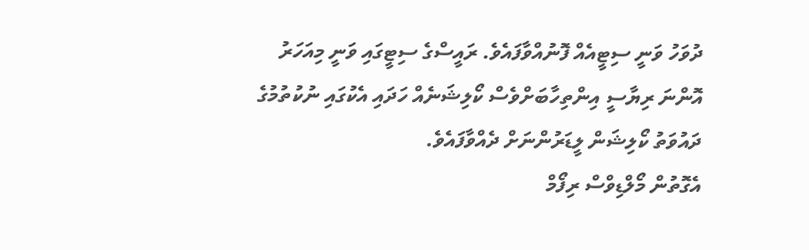ދުވަހު ވަނީ ސިޓީއެއް ފޮނުއްވާފައެވެ. ރައީސްގެ ސިޓީގައި ވަނީ މިއަހަރު އޮންނަ ރިޔާސީ އިންތިހާބަށްވެސް ކޯލިޝަނެއް ހަދައި އެކުގައި ނުކުތުމުގެ ދައުވަތު ކޯލިޝަން ލީޑަރުންނަށް ދެއްވާފައެވެ.
އެގޮތުން މޯލްޑިވްސް ރިފޯމް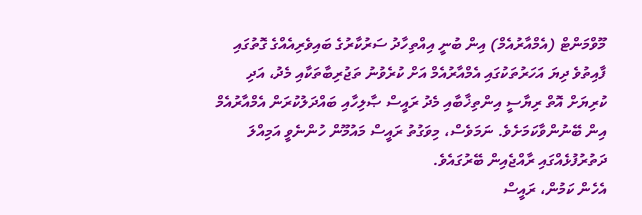މޫވްމަންޓް (އެމްއާރުއެމް) އިން ބުނީ އިއްތިހާދު ސަރުކާރުގެ ބައިވެރިއެއްގެ ގޮތުގައި ފާއިތުވެ ދިޔަ އަހަރުތަކުގައި އެމްއާރުއެމް އަށް ކުރެވުނު ތަޖުރިބާތަކާއި މެދު، އަދި ކުރިޔަށް އޮތް ރިޔާސީ އިންތިޚާބާއި މެދު ރައީސް ޞާލިހާއި ބައްދަލުކުރަން އެމްއާރުއެމް އިން ބޭނުންވާކަމަށެވެ. ނަމަވެސް، މިވަގުތު ރައީސް މައުމޫން ހުންނެވީ އަމިއްލަ ދަތުރުފުޅެއްގައި ރާއްޖެއިން ބޭރުގައެވެ.
އެހެން ކަމުން، ރައީސް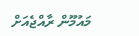މައުމޫން ރާއްޖެއަށް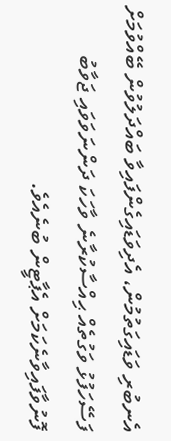އެނބުރި ވަޑައިގަތުމުން، އެދިވަޑައިގެންފައިވާ ބައްދަލުވުން ބޭއްވުމަށް ފަސޭހަފުޅު ވަގުތެއް ޙިއްސާކުރާނެ ވާހަކަ ދަންނަވަވައި ޖަވާބު ފޮނުވާފައިވާނެކަމަށް އެޕާޓީން ބުނެއެވެ.